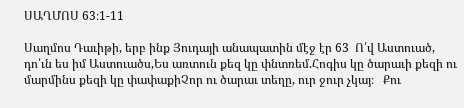ՍԱՂՄՈՍ 63։1-11

Սաղմոս Դաւիթի, երբ ինք Յուդայի անապատին մէջ էր 63  Ո՛վ Աստուած, դո՛ւն ես իմ Աստուածս,Ես առտուն քեզ կը փնտռեմ.Հոգիս կը ծարաւի քեզի ու մարմինս քեզի կը փափաքիՉոր ու ծարաւ տեղը, ուր ջուր չկայ։   Քու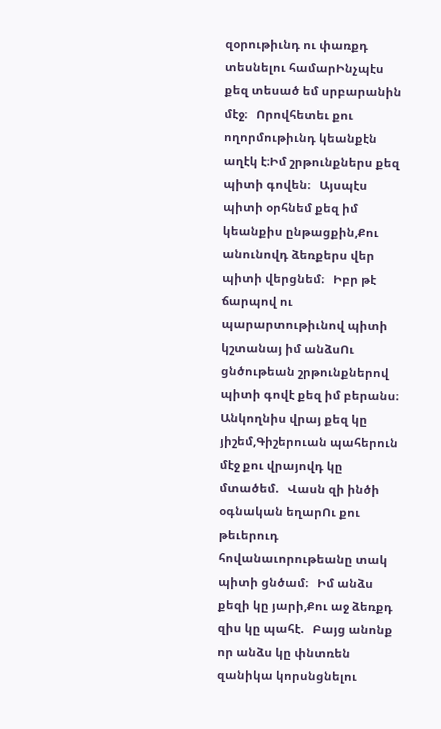զօրութիւնդ ու փառքդ տեսնելու համարԻնչպէս քեզ տեսած եմ սրբարանին մէջ։   Որովհետեւ քու ողորմութիւնդ կեանքէն աղէկ է։Իմ շրթունքներս քեզ պիտի գովեն։   Այսպէս պիտի օրհնեմ քեզ իմ կեանքիս ընթացքին,Քու անունովդ ձեռքերս վեր պիտի վերցնեմ։   Իբր թէ ճարպով ու պարարտութիւնով պիտի կշտանայ իմ անձսՈւ ցնծութեան շրթունքներով պիտի գովէ քեզ իմ բերանս։   Անկողնիս վրայ քեզ կը յիշեմ,Գիշերուան պահերուն մէջ քու վրայովդ կը մտածեմ.   Վասն զի ինծի օգնական եղարՈւ քու թեւերուդ հովանաւորութեանը տակ պիտի ցնծամ։   Իմ անձս քեզի կը յարի,Քու աջ ձեռքդ զիս կը պահէ.   Բայց անոնք որ անձս կը փնտռեն զանիկա կորսնցնելու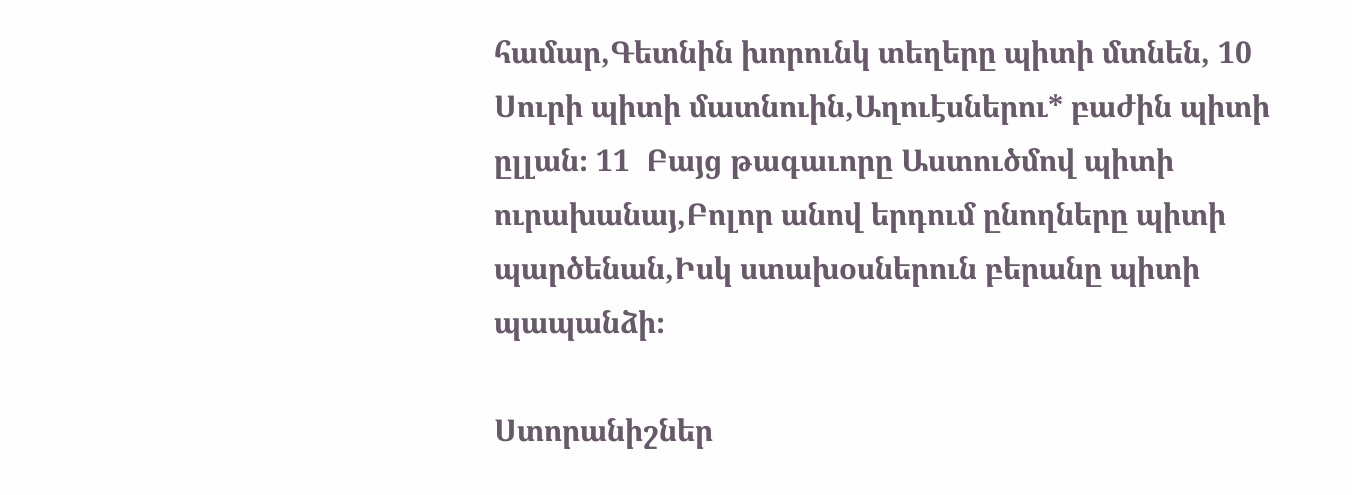համար,Գետնին խորունկ տեղերը պիտի մտնեն, 10  Սուրի պիտի մատնուին,Աղուէսներու* բաժին պիտի ըլլան։ 11  Բայց թագաւորը Աստուծմով պիտի ուրախանայ,Բոլոր անով երդում ընողները պիտի պարծենան,Իսկ ստախօսներուն բերանը պիտի պապանձի։

Ստորանիշներ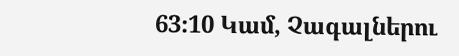63։10 Կամ, Չագալներու